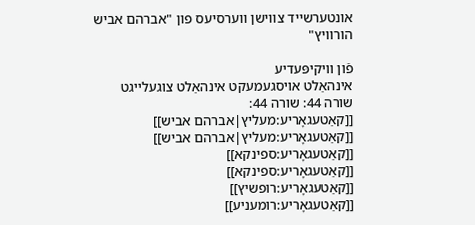אונטערשייד צווישן ווערסיעס פון "אברהם אביש הורוויץ"

פֿון װיקיפּעדיע
אינהאַלט אויסגעמעקט אינהאַלט צוגעלייגט
שורה 44: שורה 44:
[[קאַטעגאָריע:מעליץ|אברהם אביש]]
[[קאַטעגאָריע:מעליץ|אברהם אביש]]
[[קאַטעגאָריע:ספינקא]]
[[קאַטעגאָריע:ספינקא]]
[[קאַטעגאָריע:רופשיץ]]
[[קאַטעגאָריע:רומעניע]]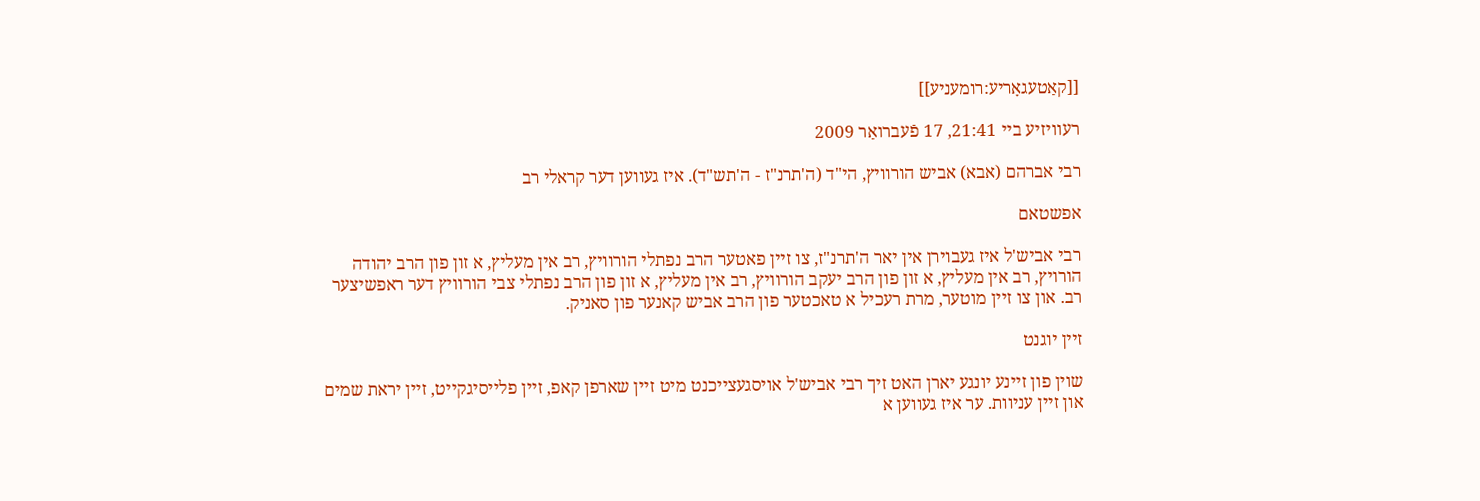[[קאַטעגאָריע:רומעניע]]

רעוויזיע ביי 21:41, 17 פֿעברואַר 2009

רבי אברהם (אבא) אביש הורוויץ, הי"ד (ה'תרנ"ז - ה'תש"ד). איז געווען דער קראלי רב

אפשטאם

רבי אביש'ל איז געבוירן אין יאר ה'תרנ"ז, צו זיין פאטער הרב נפתלי הורוויץ, רב אין מעליץ, א זון פון הרב יהודה הורויץ, רב אין מעליץ, א זון פון הרב יעקב הורוויץ, רב אין מעליץ, א זון פון הרב נפתלי צבי הורוויץ דער ראפשיצער רב. און צו זיין מוטער, מרת רעכיל א טאכטער פון הרב אביש קאנער פון סאניק.

זיין יוגנט

שוין פון זיינע יונגע יארן האט זיך רבי אביש'ל אויסגעצייכנט מיט זיין שארפן קאפ, זיין פלייסיגקייט, זיין יראת שמים און זיין עניוות. ער איז געווען א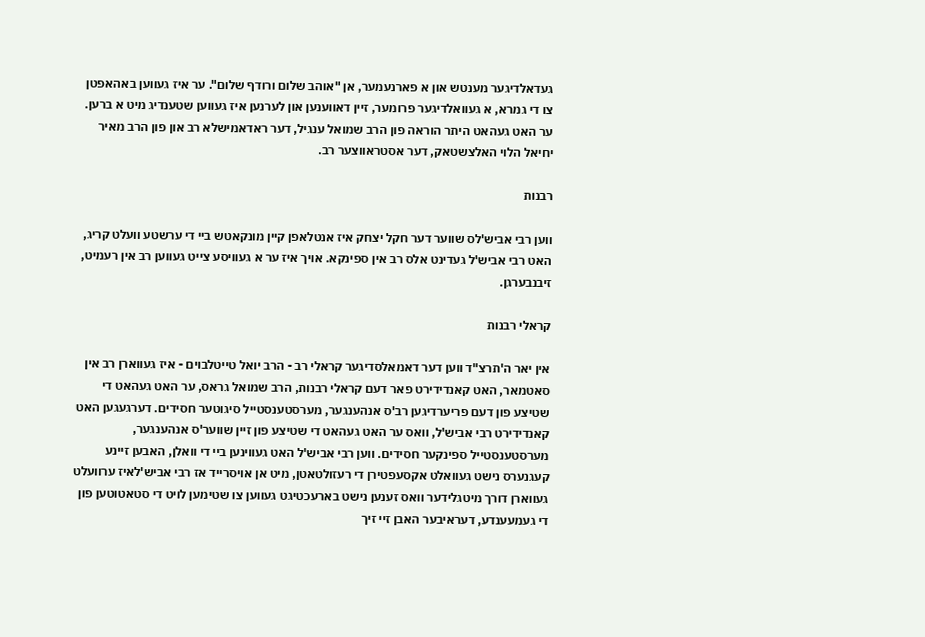געדאלדיגער מענטש און א פארנעמער, אן "אוהב שלום ורודף שלום". ער איז געווען באהאפטן צו די גמרא, א געוואלדיגער פרומער, זיין דאווענען און לערנען איז געווען שטענדיג מיט א ברען. ער האט געהאט היתר הוראה פון הרב שמואל ענגיל, דער ראדאמישלא רב און פון הרב מאיר יחיאל הלוי האלצשטאק, דער אסטראווצער רב.

רבנות

ווען רבי אביש'לס שווער דער חקל יצחק איז אנטלאפן קיין מונקאטש ביי די ערשטע וועלט קריג, האט רבי אביש'ל געדינט אלס רב אין ספינקא. אויך איז ער א געוויסע צייט געווען רב אין רעמיט, זיבנבערגן.

קראלי רבנות

אין יאר ה'תרצ"ד ווען דער דאמאלסדיגער קראלי רב - הרב יואל טייטלבוים - איז געווארן רב אין סאטמאר, האט קאנדידירט פאר דעם קראלי רבנות, הרב שמואל גראס, ער האט געהאט די שטיצע פון דעם פריערדיגען רב'ס אנהענגער, מערסטענסטייל סיגוטער חסידים. דערגעגען האט קאנדידירט רבי אביש'ל, וואס ער האט געהאט די שטיצע פון זיין שווער'ס אנהענגער, מערסטענסטייל ספינקער חסידים. ווען רבי אביש'ל האט געווינען ביי די וואלן, האבען זיינע קעגנערס נישט געוואלט אקסעפטירן די רעזולטאטן, מיט אן אויסרייד אז רבי אביש'לאיז ערוועלט געווארן דורך מיטגלידער וואס זענען נישט בארעכטיגט געווען צו שטימען לויט די סטאטוטען פון די געמעענדע, דעראיבער האבן זיי זיך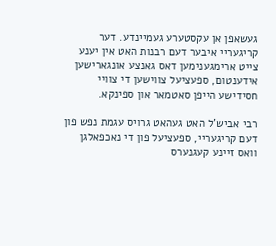געשאפן אן עקסטערע געמיינדע. דער קריגעריי איבער דעם רבנות האט אין יענע צייט ארימגענימען דאס גאנצע אונגארישען אידענטום, ספעציעל צווישען די צוויי חסידישע הייפן סאטמאר און ספינקא.

רבי אביש'ל האט געהאט גרויס עגמת נפש פון דעם קריגעריי, ספעציעל פון די נאכפאלגן וואס זיינע קעגנערס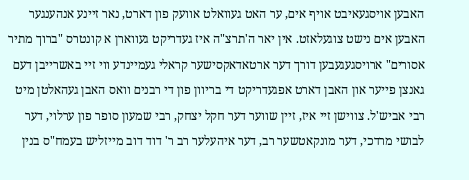האבען אויסגעאיבט אויף אים, ער האט געוואלט אוועק פון דארט, נאר זיינע אנהענגער האבען אים נישט צוגעלאזט. אין יאר ה'תרצ"ה איז געדריקט געווארן א קונטרס "ברוך מתיר אסורים" ארויסגעגעבען דורך דער ארטאדאקסישער קראלי געמיינדע ווי זיי באשרייבן דעם גאנצן פייער און האבן דארט אפגעדריקט די בריוון פון די רבנים וואס האבן געהאלטן מיט רבי אביש'ל. צווישן זיי איז, זיין שווער דער חקל יצחק, רבי שמעון סופר פון ערלוי, דער לבושי מרדכי, דער מונקאטשער רב, דער איהעלער רב ר' דוד דוב מייזליש בעמח"ס בנין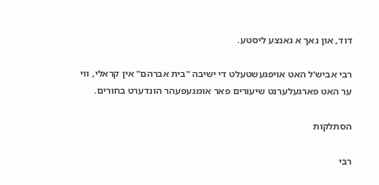דוד, און נאך א גאנצע ליסטע.

רבי אביש'ל האט אויפגעשטעלט די ישיבה "בית אברהם" אין קראלי, ווי ער האט פארגעלערנט שיעורים פאר אומגעפעהר הונדערט בחורים.

הסתלקות

רבי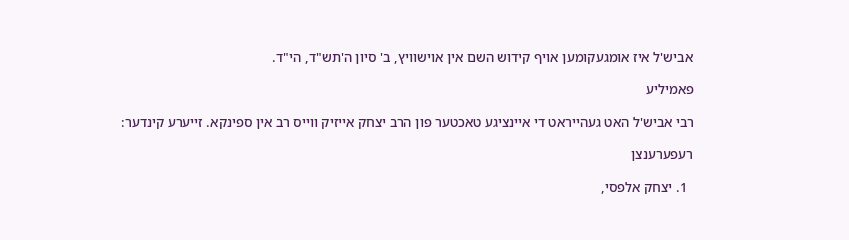אביש'ל איז אומגעקומען אויף קידוש השם אין אוישוויץ, ב' סיון ה'תש"ד, הי"ד.

פאמיליע

רבי אביש'ל האט געהייראט די איינציגע טאכטער פון הרב יצחק אייזיק ווייס רב אין ספינקא. זייערע קינדער:

רעפערענצן

  1. יצחק אלפסי,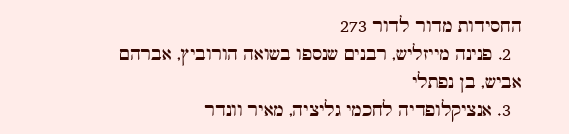החסידות מדור לדור 273
  2. פנינה מייזליש, רבנים שנספו בשואה הורוביץ, אברהם אביש, בן נפתלי
  3. אנציקלופדיה לחכמי גליציה, מאיר וונדר